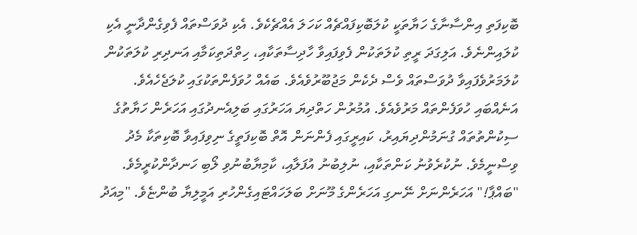ބޮކިފަތި އިންސާނާގެ ހަޔާތަކީ ކުލަބޮކިފައްޗެއް ކަހަލަ އެއްޗެކެވެ. އެކި ދުވަސްތައް ފެވިގެންދާނީ އެކި ކުލައިންނެވެ. އަލިގަދަ ރީތި ކުލަތަކުން ފެވިފައިވާ ހާދިސާތަކާއި، ހިތްދަތިކަމާއި އަނދިރި ކުލަތަކުން ކުލަމަރުވެފައިވާ ދުވަސްތައް ވެސް ދެކެން މަޖުބޫރުވެއެވެ. ބައެއް ހުވަފެންތަކުގައި ކުލަޖެހެއެވެ. އަނެއްބައި ހުވަފެންތައް މަރުވެއެވެ. އުމުރުން ހަތްދިޔަ އަހަރުގައި ބަލިއެނދުގައި އަހަރެން ހަޔާތުގެ ސިކުންތުތައް ގުނަމުންދިޔައިރު، ކައިރީގައި ފެންނަން އޮތް ބޮކިފަތީގެ ނިވިފައިވާ ބޮކިތަކާ މެދު ވިސްނީމެވެ. ނުކުރެވުނު ކަންތަކާއި، ނުލިބުނު އުފަލާއި، ކާމިޔާބުނުވި ލޯބި ހަނދާންކުރީމެވެ.
"ބައްޕާ!" އަހަރެންނަށް ނޭނގި އަހަރެންގެ މޫނަށް ބަލަހައްޓައިގެންހުރި އަމީލިޔާ ބުންޏެވެ. "މިއަދު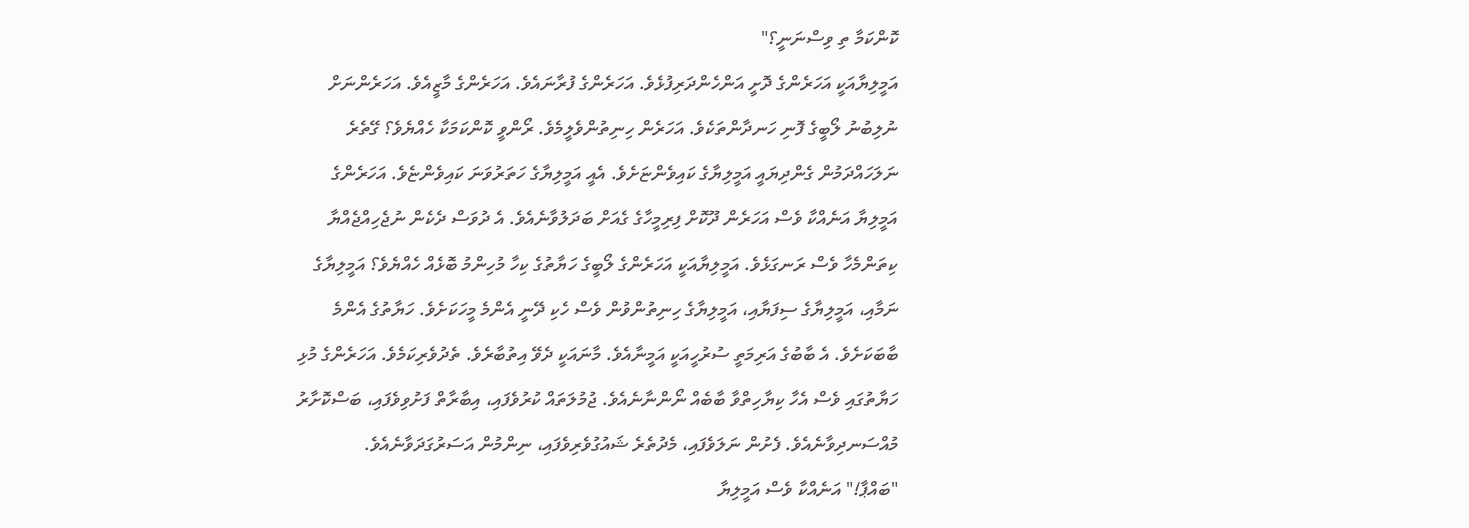ކޮންކަމާ ތި ވިސްނަނީ؟"
އަމީލިޔާއަކީ އަހަރެންގެ ދޮށީ އަންހެންދަރިފުޅެވެ. އަހަރެންގެ ފުރާނައެވެ. އަހަރެންގެ މާޒީއެވެ. އަހަރެންނަށް ނުލިބުނު ލޯބީގެ ފޮނި ހަނދާންތަކެވެ. އަހަރެން ހިނިތުންވެލީމެވެ. ރޯންވީ ކޮންކަމަކާ ހެއްޔެވެ؟ ގޭތެރެ ނަލަހައްދަމުން ގެންދިޔައީ އަމީލިޔާގެ ކައިވެންޏަށެވެ. އެއީ އަމީލިޔާގެ ހަތަރުވަނަ ކައިވެންޏެވެ. އަހަރެންގެ އަމީލިޔާ އަނެއްކާ ވެސް އަހަރެން ދޫކޮށް ފިރިމީހާގެ ގެއަށް ބަދަލުވާނެއެވެ. އެ ދުވަސް ދެކެން ނުޖެހިއްޖެއްޔާ ކިތަންމެހާ ވެސް ރަނގަޅެވެ. އަމީލިޔާއަކީ އަހަރެންގެ ލޯބީގެ ހަޔާތުގެ ކިހާ މުހިންމު ބޮޅެއް ހެއްޔެވެ؟ އަމީލިޔާގެ ނަމާއި، އަމީލިޔާގެ ސިފަޔާއި، އަމީލިޔާގެ ހިނިތުންވުން ވެސް ހެކި ދޭނީ އެންމެ މީހަކަށެވެ. ހަޔާތުގެ އެންމެ ބާބަކަށެވެ. އެ ބާބުގެ އަރިމަތީ ސުރުހީއަކީ އަމީނާއެވެ. މާނައަކީ ދެވޭ އިތުބާރެވެ. ތެދުވެރިކަމެވެ. އަހަރެންގެ މުޅި ހަޔާތުގައި ވެސް އެހާ ކިޔާހިތްވާ ބާބެއް ނޯންނާނެއެވެ. ޖުމުލަތައް ކުރުވެފައި، އިބާރާތް ފަށުވިވެފައި، ބަސްކޮށާރު މުއްސަނދިވާނެއެވެ. ފެށުން ނަލަވެފައި، މެދުތެރެ ޝައުގުވެރިވެފައި، ނިންމުން އަސަރުގަދަވާނެއެވެ.
"ބައްޕާ!" އަނެއްކާ ވެސް އަމީލިޔާ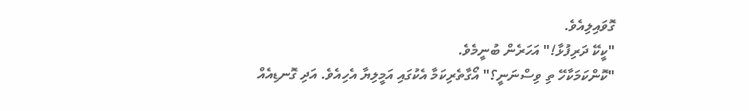ގޮވައިލިއެވެ.
"ކީކޭ ދަރިފުޅާ!" އަހަރެން ބުނީމެވެ.
"ކޮންކަމަކާހޭ ތި ވިސްނަނީ؟" އޯގާތެރިކަމާ އެކުގައި އަމީލިޔާ އެހިއެވެ. އަދި ގޮނޑިއެއް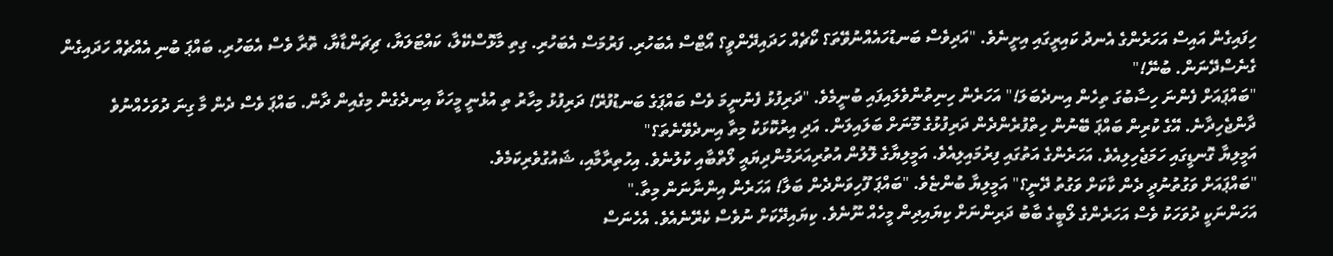ހިފައިގެން އައިސް އަހަރެންގެ އެނދު ކައިރީގައި އިށީނެވެ. "އަދިވެސް ބަނޑުހައެއްނުވޭތަ؟ ކޯޗެއް ހަދައިދޭންވީ؟ އޯޓްސް އެބަހުރި. ފަރުމަސް އެބަހުރި. ގިތި މާޅޮސްކޭލާ، ކައްޓަލަޔާ، ޗިޗަންޑާޔާ، ތޮރާ ވެސް އެބަހުރި. ބައްޕަ ބުނި އެއްޗެއް ހަދައިގެން ގެނެސްދޭނަން. ބުނޭ!"
"ބައްޕައަށް ފެންނަ ހިސާބުގަ ތިހެން އިނދެބަލަ!" އަހަރެން ހިނިތުންވެލައިފައި ބުނީމެވެ. "ދަރިފުޅު ފެނުނީމަ ވެސް ބައްޕަގެ ބަނޑުފުރޭ! ދަރިފުޅު މިހާރު ތި އުޅެނީ މީހަކާ އިނދެގެން މިގެއިން ދާން. ބައްޕަ ވެސް ދެން މާ ގިނަ ދުވަހެއްނުވެ ދާންޖެހިދާނެ. އޭގެ ކުރިން ބައްޕަ ބޭނުން ހިތްފުރެންދެން ދަރިފުޅުގެ މޫނަށް ބަލައިލަން. އަދި އިރުކޮޅަކު މިތާ އިނދެވޭނެތަ؟"
އަމީލިޔާ ގޮނޑީގައި ހަމަޖެހިލިއެވެ. އަހަރެންގެ އަތުގައި ފިރުމައިލިއެވެ. އަމީލިޔާގެ ލޮލުން އުތުރިއަރަމުންދިޔައީ ލޯތްބާއި ކުލުނެވެ. އިހުތިރާމާއި، ޝައުގުވެރިކަމެވެ.
"ބައްޕައަށް ވަގުތުނުދީ ދެން ކާކަށް ވަގުތު ދޭނީ؟" އަމީލިޔާ ބުންޏެވެ. "ބައްޕަ ފޫހިވަންދެން ބަލާ! އަހަރެން އިންނާނަން މިތާ."
އަހަންނަކީ ދުވަހަކު ވެސް އަހަރެންގެ ލޯބީގެ ބާބު ދަރިންނަށް ކިޔައިދިން މީހެއް ނޫނެވެ. ކިޔައިދޭކަށް ނުވެސް ކެރޭނެއެވެ. އެހެނަސް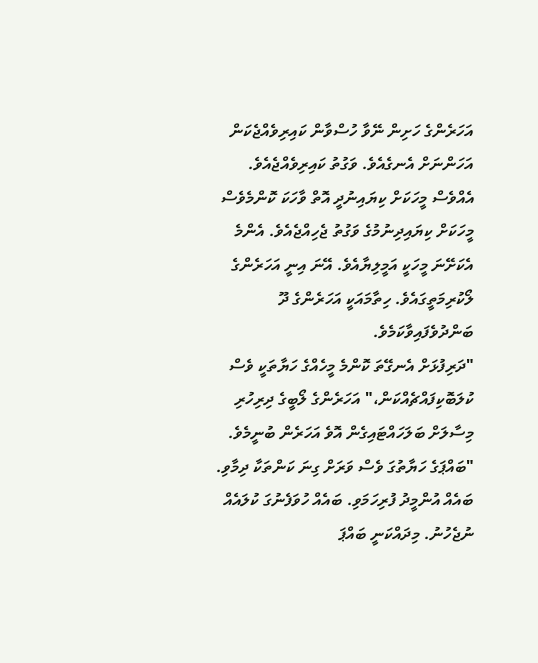އަހަރެންގެ ހަށިން ނޭވާ ހުސްވާން ކައިރިވެއްޖެކަން އަހަންނަށް އެނގެއެވެ. ވަގުތު ކައިރިވެއްޖެއެވެ. އެއްވެސް މީހަކަށް ކިޔައިނުދީ އޮތް ވާހަކަ ކޮންމެވެސް މީހަކަށް ކިޔައިދިނުމުގެ ވަގުތު ޖެހިއްޖެއެވެ. އެންމެ އެކަށޭނަ މީހަކީ އަމީލިޔާއެވެ. އޭނަ އިނީ އަހަރެންގެ ލޯކުރިމަތީގައެވެ. ހިތާމައަކީ އަހަރެންގެ ދޫ ބަންދުވެފައިވާކަމެވެ.
"ދަރިފުޅަށް އެނގޭތަ ކޮންމެ މީހެއްގެ ހަޔާތަކީ ވެސް ކުލަބޮކިފައްޗެއްކަން،" އަހަރެންގެ ލޯބީގެ ދިރިހުރި މިސާލަށް ބަލަހައްޓައިގެން އޮވެ އަހަރެން ބުނީމެވެ. "ބައްޕަގެ ހަޔާތުގަ ވެސް ވަރަށް ގިނަ ކަންތަކާ ދިމާވި. ބައެއް އުންމީދު ފުރިހަމަވި. ބައެއް ހުވަފެނުގަ ކުލައެއް ނުޖެހުނު. މިދައްކަނީ ބައްޕަ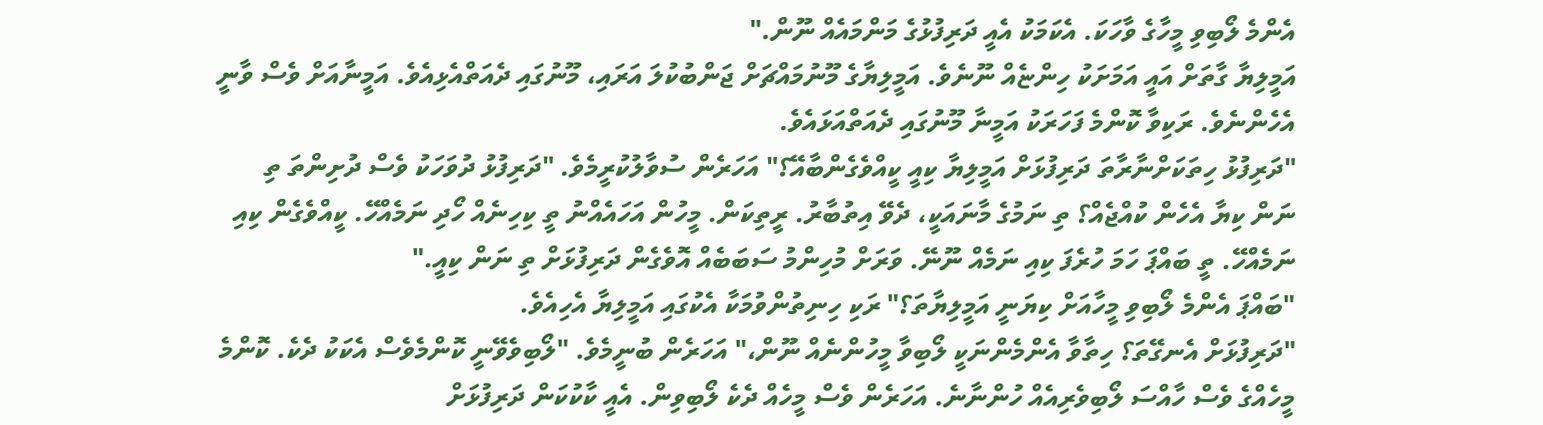އެންމެ ލޯބިވި މީހާގެ ވާހަކަ. އެކަމަކު އެއީ ދަރިފުޅުގެ މަންމައެއް ނޫން."
އަމީލިޔާ ގާތަށް އައީ އަމަށަކު ހިންޏެއް ނޫނެވެ. އަމީލިޔާގެ މޫނުމައްޗަށް ޖަންބުކުލަ އަރައި، މޫނުގައި ދެއަތްއެޅިއެވެ. އަމީނާއަށް ވެސް ވާނީ އެހެންނެވެ. ރަކިވާ ކޮންމެ ފަހަރަކު އަމީނާ މޫނުގައި ދެއަތްއަޅައެވެ.
"ދަރިފުޅު ހިތަކަށްނާރާތަ ދަރިފުޅަށް އަމީލިޔާ ކިއީ ކީއްވެގެންބާއޭ؟" އަހަރެން ސުވާލުކުރީމެވެ. "ދަރިފުޅު ދުވަހަކު ވެސް ދުށިންތަ ތި ނަން ކިޔާ އެހެން ކުއްޖެއް؟ ތި ނަމުގެ މާނައަކީ، ދެވޭ އިތުބާރު. ރީތިކަން. މީހުން އަހައެއްނު ތީ ކިހިނެއް ހޯދި ނަމެއްހޭ. ކީއްވެގެން ކިއި ނަމެއްހޭ. ތީ ބައްޕަ ހަމަ ހުރެފަ ކިއި ނަމެއް ނޫނޭ. ވަރަށް މުހިންމު ސަބަބެއް އޮވެގެން ދަރިފުޅަށް ތި ނަން ކިއީ."
"ބައްޕަ އެންމެ ލޯބިވި މީހާއަށް ކިޔަނީ އަމީލިޔާތަ؟" ރަކި ހިނިތުންވުމަކާ އެކުގައި އަމީލިޔާ އެހިއެވެ.
"ދަރިފުޅަށް އެނގޭތަ؟ ހިތާވާ އެންމެންނަކީ ލޯބިވާ މީހުންނެއް ނޫން،" އަހަރެން ބުނީމެވެ. "ލޯބިވެވޭނީ ކޮންމެވެސް އެކަކު ދެކެ. ކޮންމެ މީހެއްގެ ވެސް ހާއްސަ ލޯބިވެރިއެއް ހުންނާނެ. އަހަރެން ވެސް މީހެއް ދެކެ ލޯބިވިން. އެއީ ކާކުކަން ދަރިފުޅަށް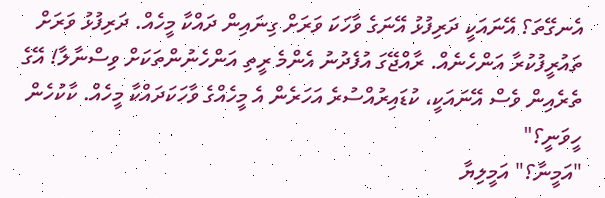އެނގޭތަ؟ އޭނައަކީ ދަރިފުޅު އޭނަގެ ވާހަކަ ވަރަށް ގިނައިން ދައްކާ މީހެއް. ދަރިފުޅު ވަރަށް ތައުރީފުކުރާ އަންހެނެއް. ރާއްޖޭގަ އުފެދުނު އެންމެ ރީތި އަންހެނުންތަކަށް ވިސްނާލާ! އޭގެ ތެރެއިން ވެސް އޭނައަކީ، ކުޑައިރުއްސުރެ އަހަރެން އެ މީހެއްގެ ވާހަކަދައްކާ މީހެއް. ކާކުހެން ހީވަނީ؟"
"އަމީނާ؟" އަމީލިޔާ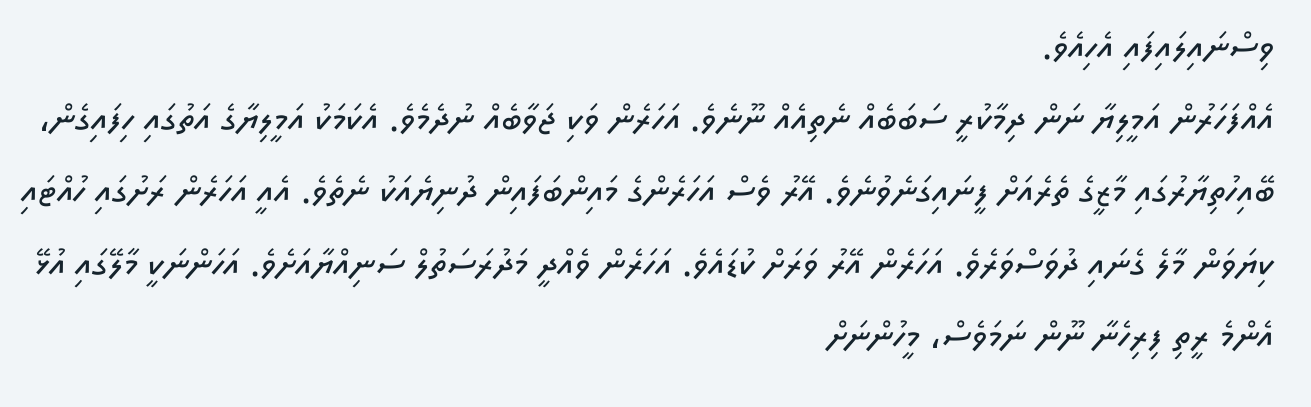ވިސްނައިލައިފައި އެހިއެވެ.
އެއްފަހަރުން އަމީލިޔާ ނަން ދިމާކުރީ ސަބަބެއް ނެތިއެއް ނޫނެވެ. އަހަރެން ވަކި ޖަވާބެއް ނުދެމެވެ. އެކަމަކު އަމީލިޔާގެ އަތުގައި ހިފައިގެން، ބޭއިހުތިޔާރުގައި މާޒީގެ ތެރެއަށް ފީނައިގަނެވުނެވެ. އޭރު ވެސް އަހަރެންގެ މައިންބަފައިން ދުނިޔެއަކު ނެތެވެ. އެއީ އަހަރެން ރަށުގައި ހުއްޓައި ކިޔަވަން މާލެ ގެނައި ދުވަސްވަރެވެ. އަހަރެން އޭރު ވަރަށް ކުޑައެވެ. އަހަރެން ވެއްދީ މަދުރަސަތުލް ސަނިއްޔާއަށެވެ. އަހަންނަކީ މާލޭގައި އުޅޭ އެންމެ ރީތި ފިރިހެނާ ނޫން ނަމަވެސް، މީހުންނަށް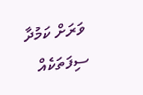ވަރަށް ކަމުދާ ސިފަތަކެއް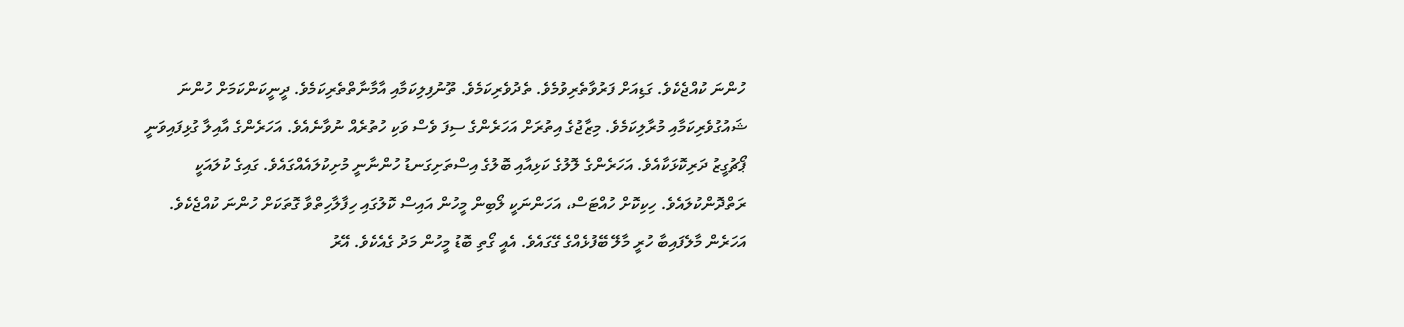ހުންނަ ކުއްޖެކެވެ. ގަޑިއަށް ފަރުވާތެރިވުމެވެ. ތެދުވެރިކަމެވެ. ތޫނުފިލިކަމާއި އާމާނާތްތެރިކަމެވެ. ދީނީކަންކަމަށް ހުންނަ ޝައުގުވެރިކަމާއި މުރާލިކަމެވެ. މިޒާޖުގެ އިތުރަށް އަހަރެންގެ ސިފަ ވެސް ވަކި ހުތުރެއް ނުވާނެއެވެ. އަހަރެންގެ އާއިލާ ގުޅިފައިވަނީ ޕޯޗުގީޒު ދަރިކޮޅަކާއެވެ. އަހަރެންގެ ލޮލުގެ ކަޅިއާއި ބޮލުގެ އިސްތަށިގަނޑު ހުންނާނީ މުށިކުލައެއްގައެވެ. ގައިގެ ކުލައަކީ ރަތްދޮންކުލައެވެ. ހިކިކޮށް ހުއްޓަސް، އަހަންނަކީ ލޯބިން މީހުން އައިސް ކޮލުގައި ހިފާލާހިތްވާ ގޮތަކަށް ހުންނަ ކުއްޖެކެވެ.
އަހަރެން މާލެފައިބާ ހުރީ މާލޭ ބޭފުޅެއްގެ ގޭގައެވެ. އެއީ ގޯތި ބޮޑު މީހުން މަދު ގެއެކެވެ. އޭރު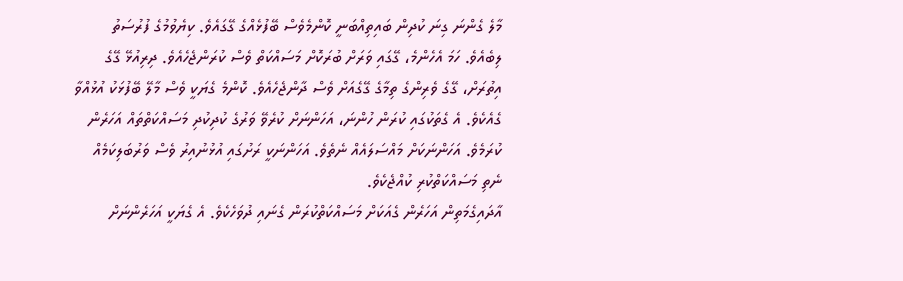މާލެ ގެންނަ ގިނަ ކުދިން ބައިތިއްބަނީ ކޮންމެވެސް ބޭފުޅެއްގެ ގޭގައެވެ. ކިޔެވުމުގެ ފުރުސަތު ލިބެއެވެ. ހަމަ އެހެންމެ، ގޭގައި ވަރަށް ބުރަކޮށް މަސައްކަތް ވެސް ކުރަންޖެހެއެވެ. ދިރިއުޅޭ ގޭގެ އިތުރަށް، ގޭގެ ވެރިންގެ ތިމާގެ ގޭގެއަށް ވެސް ދާންޖެހެއެވެ. ކޮންމެ ގެޔަކީ ވެސް މާލޭ ބޭފުޅަކު އުޅުއްވާ ގެއެކެވެ. އެ ގެތަކުގައި ކުރަން ހުންނަ، އަހަންނަށް ކުރެވޭ ވަރުގެ ކުދިކުދި މަސައްކަތްތައް އަހަރެން ކުރަމެވެ. އަހަންނަކަށް މައްސަލައެއް ނެތެވެ. އަހަންނަކީ ރަށުގައި އުޅުނުއިރު ވެސް ވަރުބަލިކަމެއް ނެތި މަސައްކަތްކުރި ކުއްޖެކެވެ.
އާދައިގެމަތިން އަހަރެން ގެއަކަށް މަސައްކަތްކުރަން ގެނައި ދުވަހެކެވެ. އެ ގެޔަކީ އަހަރެންނަށް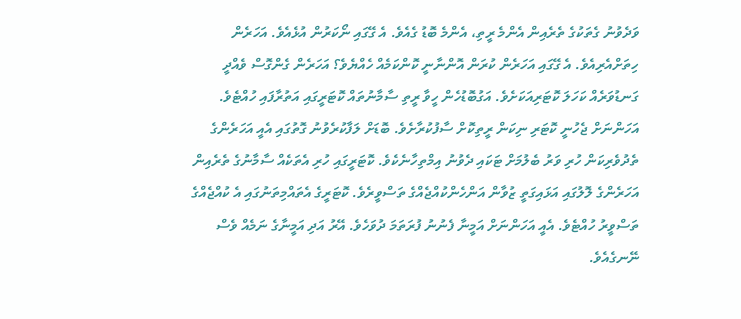ވަދެވުނު ގެތަކުގެ ތެރެއިން އެންމެ ރީތި، އެންމެ ބޮޑު ގެއެވެ. އެ ގޭގައި ނޯކަރުން އުޅެއެވެ. އަހަރެން ހިތަށްއެރިއެވެ. އެ ގޭގައި އަހަރެން ކުރަން އޮންނާނީ ކޮންކަމެއް ހެއްޔެވެ؟ އަހަރެން ގެންގޮސް ވެއްދީ ގަނޑުވަރެއް ކަހަލަ ކޮޓަރިއަކަށެވެ. އަގުބޮޑުހެން ހީވާ ރީތި ސާމާނުތައް ކޮޓަރީގައި އަތުރާފައި ހުއްޓެވެ. އަހަންނަށް ޖެހުނީ ކޮޓަރި ނިކަން ރީތިކޮށް ސާފުކުރާށެވެ. ބޮޑަށް ލަފާކުރެވުނު ގޮތުގައި އެއީ އަހަރެންގެ ތެދުވެރިކަން ހުރި ވަރު ބެލުމަށް ޓަކައި ދެވުނު އިމްތިހާނެކެވެ. ކޮޓަރީގައި ހުރި އެތަކެއް ސާމާނުގެ ތެރެއިން އަހަރެންގެ ލޮލުގައި އަޅައިގަތީ ޒުވާން އަންހެންކުއްޖެއްގެ ތަސްވީރެވެ. ކޮޓަރީގެ އެތައްމިތަނުގައި އެ ކުއްޖެއްގެ ތަސްވީރު ހުއްޓެވެ. އެއީ އަހަންނަށް އަމީނާ ފެނުނު ފުރަތަމަ ދުވަހެވެ. އޭރު އަދި އަމީނާގެ ނަމެއް ވެސް ނޭނގެއެވެ.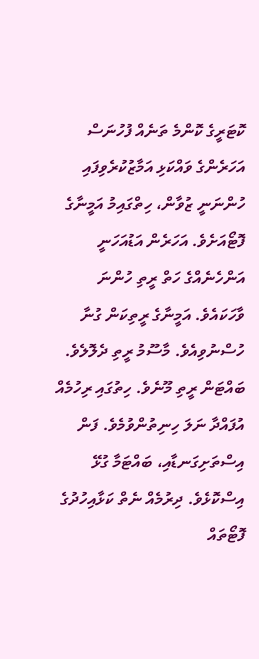ކޮޓަރީގެ ކޮންމެ ތަނެއް ފުހުނަސް އަހަރެންގެ ވައްކަޅި އަމާޒުކުރެވިފައި ހުންނަނީ ޒުވާން، ހިތްގައިމު އަމީނާގެ ފޮޓޯއަށެވެ. އަހަރެން އަޑުއަހަނީ އަންހެނެއްގެ ހަތް ރީތި ހުންނަ ވާހަކައެވެ. އަމީނާގެ ރީތިކަން ގުނާ ހުސްނުވިއެވެ. މާސޫމު ރީތި ދެލޮލެވެ. ބައްޓަން ރީތި މޫނެވެ. ހިތުގައި ރިހުމެއް އުފައްދާ ނަލަ ހިނިތުންވުމެވެ. ފަން އިސްތަށިގަނޑާއި، ބައްޓަމާ ގުޅޭ އިސްކޮޅެވެ. ދިރުމެއް ނެތް ކަޅާއިހުދުގެ ފޮޓޯތައް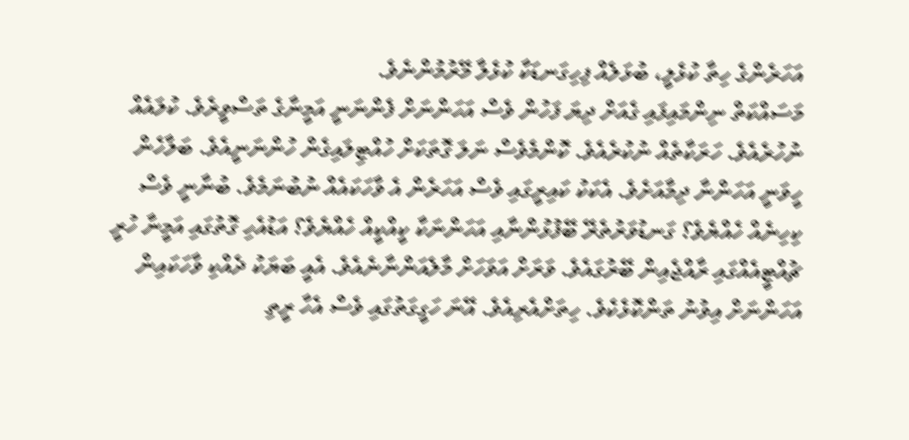އަހަރެންގެ ހިތާ ކުޅެލީ، ބުޅަލެއް ފިހިގަނޑަކާ ކުޅެލާ މޭރުމުންނެވެ.
މަސައްކަތް ނިންމައިފައި ގެއަށް ދިޔަ ފަހުން ވެސް އަހަންނަށް ފެންނަނީ އަމީނާގެ ތަސްވީރެވެ. ކުލައެއް ނުހުރެއެވެ. ހަރަކާތެއް ނުކުރެއެވެ. ކޮންމެވެސް ނަލަ ގޮތަކަށް ހުއްޓިލައިގެން ހުންނަނީއެވެ. ބަލާހެން ހީވަނީ އަހަންނާ ދިމާއަށެވެ. އެކަކު ކައިރީގައި ވެސް އަހަރެން އެ ވާހަކައެއް ނުބުނަމެވެ. ބުނާނީ ވެސް ކިހިނެއް ހެއްޔެވެ؟ ގަނޑުވަރުތެރޭ ބޭފުޅުންނާއި އަހަންނަކާ ކީއްކީއް ހެއްޔެވެ؟ އަޑުއެހި ގޮތުގައި އަމީނާ ހުރީ ޗުއްޓީއެއްގައި ރާއްޖެއިން ބޭރުގައެވެ. ވަރަށް އަވަހަށް މާލެއަންނާނެއެވެ. އެއީ ބަޔަކު ދެއްކި ވާހަކައިން އަހަންނަށް އިވުނު ތަންކޮޅެކެވެ. ހިތަށްއެރިއެވެ. އޭނަ ހަގީގަތުގައި ވެސް އެހާ ރީތި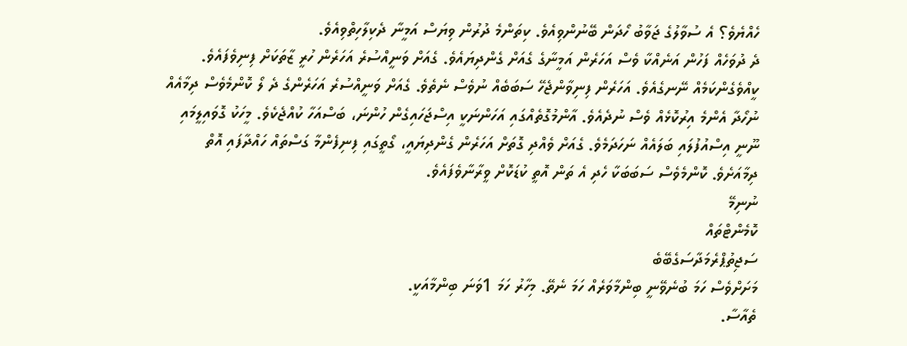ހެއްޔެވެ؟ އެ ސުވާލުގެ ޖަވާބު ހޯދަން ބޭނުންވިއެވެ. ކިތަންމެ ދުރުން ވިޔަސް އަމީނާ ދެކިލާހިތްވިއެވެ.
ދެ ދުވަހެއް ފަހުން އަނެއްކާ ވެސް އަހަރެން އަމީނާގެ ގެއަށް ގެންދިޔައެވެ. ގެއަށް ވަނީއްސުރެ އަހަރެން ހުރީ ޒާތަކަށް ފިނިވެފައެވެ. ކީއްވެގެންކަމެއް ނޭނގެއެވެ. އަހަރެން ފިނިވާންޖެހޭ ސަބަބެއް ނުވެސް ނެތެވެ. ގެއަށް ވަނީއްސުރެ އަހަރެންގެ ދެ ލޯ ކޮންމެވެސް ދިމާއެއް ނުހޯދާ އެންމެ އިރުކޮޅެއް ވެސް ނުދެއެވެ. އާންމުގޮތެއްގައި އަހަންނަކީ އިސްޖަހައިގެން ހުންނަ، ބަސްއަހާ ކުއްޖެކެވެ. މީހަކު ގޮވައިލީމައި ނޫނީ އިސްއުފުލައި ބަލައެއް ނަހަދަމެވެ. ގެއަށް ވެއްދި ގޮތަށް އަހަރެން ގެންދިޔައީ، ގޯތީގައި ފިނިފެންމާ ގަސްތައް ހައްދާފައި އޮތް ދިމާއަށެވެ. ކޮންމެވެސް ސަބަބަކާ ހެދި އެ ތަން އޮތީ ކުޑަކޮށް ވީރާނާވެފައެވެ.
ނުނިމޭ
ކޮމެންޓްތައް
ސަޖިތުޕްރެމަދާސަގެބޭބެ
މަށަށްވެސް ހަމަ ބުނެވޭނީ ބިންމާވަރެއް ހަމަ ނެތޭ. މިހާރު ހަމަ 1ވަނަ ބިންމާއަކީ.
ތެއާސާ.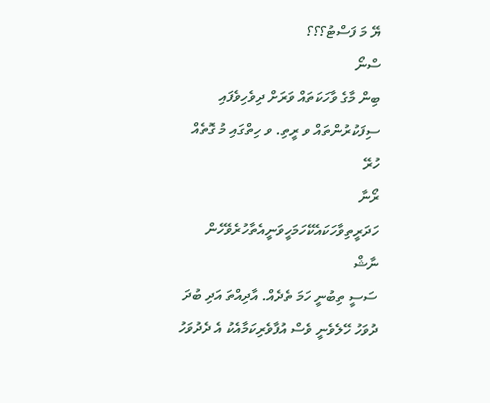ޔޭ މަ ފަސްޓު؟؟؟
ސްނޯ
ބިން މާގެ ވާހަކަތައް ވަރަށް ދިވެހިވެފައި ސިފަކުރުންތައް ވ ރީތި. ވ ހިތްގައި މު ގޮތެއް ހުރޭ
ރޯނާ
ހަދަރީތިވާހަކައެކޭހަމަހީވަނީއެތާހުރެވޭހެން
ނާޝް
ސަސީ ތިބުނީ ހަމަ ތެދެއް. އާދިއްތަ އަދި ބުދަ ދުވަހު ހޭލެވެނީ ވެސް އުފާވެރިކަމާއެކު އެ ދެދުވަހު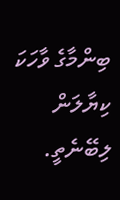ބިންމާގެ ވާހަކަ ކިޔާލަން ލިބޭނެތީ.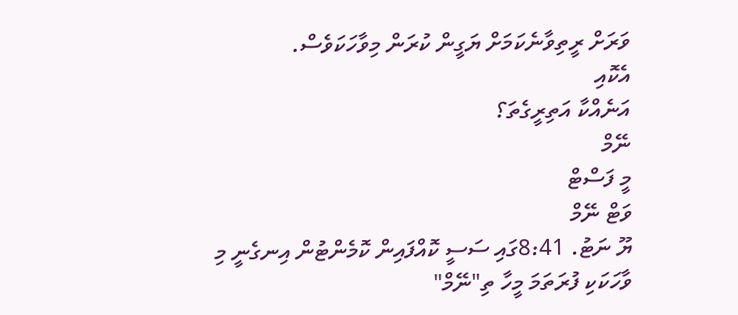ވަރަށް ރީތިވާނެކަމަށް ޔަގީން ކުރަން މިވާހަކަވެސް.
އެކޮއި
އަނެއްކާ އަތިރީގެތަ؟
ނޭމް
މީ ފަސްޓް
ވަޓް ނޭމް
ޔޫ ނަޓު. 8:41ގައި ސަސީ ކޮއްފައިން ކޮމެންޓުން އިނގެނީ މި ވާހަކަކި ފުރަތަމަ މީހާ ތި"ނޭމް"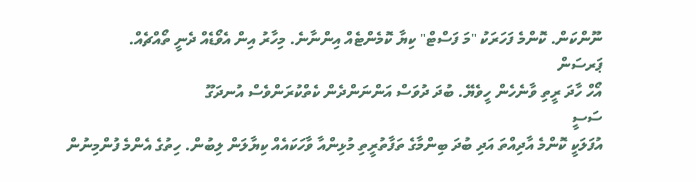ނޫންކަން. ކޮންމެ ފަހަރަކު "މަ ފަސްޓް" ކިޔާ ކޮމެންޓެއް އިންނާނެ. މިހާރު އިން އެވޯޑެއް ދެނީ ތޯއްޗެއް.
ޕަރސަން
އޯހް ހާދަ ރީތި ވާނެހެން ހީވެޔޭ. ބުދަ ދުވަސް އަންނަންދެން ކެތްކުރަންވެސް އުނދަގޫ
ސަސީ
އުފަލަކީ ކޮންމެ އާދިއްތަ އަދި ބުދަ ބިންމާގެ ތަފާތުރީތި މުޅިންއާ ވާހަކައެއް ކިޔާލަން ލިބުން. ހިތުގެ އެންމެ ފުންމިނުން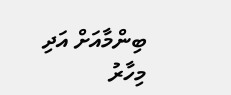ބިންމާއަށް އަދި މިހާރު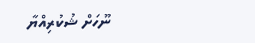ނޫހަށް ޝުކުރިއްޔާ